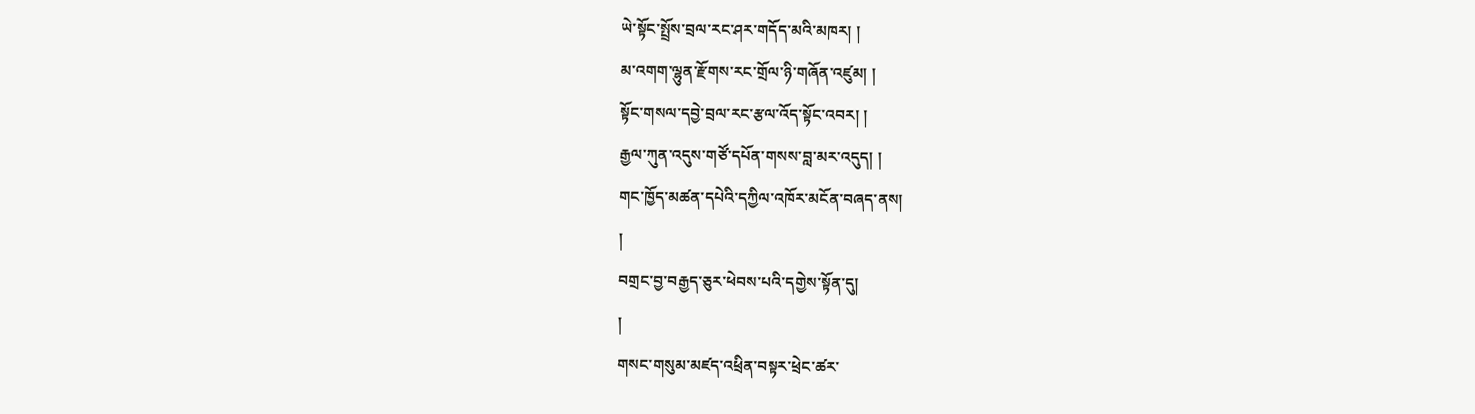ཡེ་སྟོང་སྤྲོས་བྲལ་རང་ཤར་གདོད་མའི་མཁར། །
མ་འགག་ལྷུན་རྫོགས་རང་གྲོལ་ཉི་གཞོན་འཛུམ། །
སྟོང་གསལ་དབྱེ་བྲལ་རང་རྩལ་འོད་སྟོང་འབར། །
རྒྱལ་ཀུན་འདུས་གཙོ་དཔོན་གསས་བླ་མར་འདུད། །
གང་ཁྱོད་མཚན་དཔེའི་དཀྱིལ་འཁོར་མངོན་བཞད་ནས།
།
བགྲང་བྱ་བརྒྱད་ཅུར་ཕེབས་པའི་དགྱེས་སྟོན་དུ།
།
གསང་གསུམ་མཛད་འཕྲིན་བསྟར་ཕྲེང་ཚར་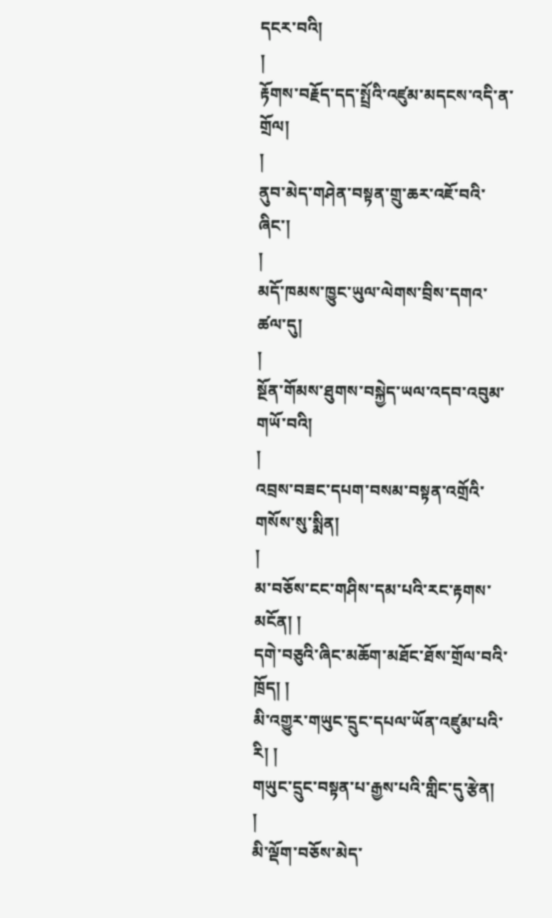དངར་བའི།
།
རྟོགས་བརྗོད་དད་སྤྲོའི་འཛུམ་མདངས་འདི་ན་གྲོལ།
།
ནུབ་མེད་གཤེན་བསྟན་གྲུ་ཆར་འཇོ་བའི་ཞིང་།
།
མདོ་ཁམས་ཁྱུང་ཡུལ་ལེགས་བྲིས་དགའ་ཚལ་དུ།
།
སྔོན་གོམས་ཐུགས་བསྐྱེད་ཡལ་འདབ་འབུམ་གཡོ་བའི།
།
འབྲས་བཟང་དཔག་བསམ་བསྟན་འགྲོའི་གསོས་སུ་སྨིན།
།
མ་བཅོས་ངང་གཤིས་དམ་པའི་རང་རྟགས་མངོན། །
དགེ་བཅུའི་ཞིང་མཆོག་མཐོང་ཐོས་གྲོལ་བའི་ཁྲོད། །
མི་འགྱུར་གཡུང་དྲུང་དཔལ་ཡོན་འཛུམ་པའི་རི། །
གཡུང་དྲུང་བསྟན་པ་རྒྱས་པའི་གླིང་དུ་རྩེན།
།
མི་ལྡོག་བཅོས་མེད་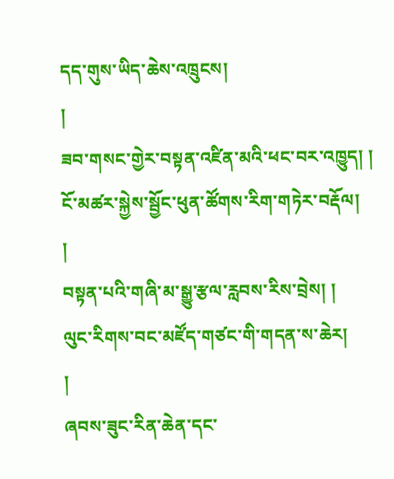དད་གུས་ཡིད་ཆེས་འཁྲུངས།
།
ཟབ་གསང་གྱེར་བསྟན་འཛིན་མའི་ཕང་བར་འཁྱུད། །
ངོ་མཚར་སྐྱེས་སྦྱོང་ཕུན་ཚོགས་རིག་གཏེར་བརྡོལ།
།
བསྟན་པའི་གཞི་མ་སྒྱུ་རྩལ་རླབས་རིས་བྲེས། །
ལུང་རིགས་བང་མཛོད་གཙང་གི་གདན་ས་ཆེར།
།
ཞབས་ཟུང་རིན་ཆེན་དང་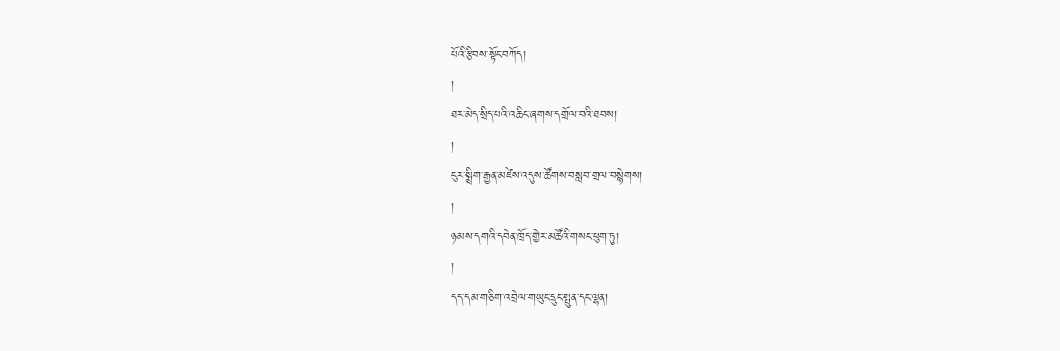པོའི་རྩིབས་སྟོང་བཀོད།
།
ཐར་མེད་སྲིད་པའི་འཆིང་ཞགས་དགྲོལ་བའི་ཐབས།
།
ངུར་སྨྲིག་རྒྱན་མཛེས་འདུས་ཚོགས་བསླབ་གྲལ་བསྙེགས།
།
ཉམས་དགའི་དབེན་ཁྲོད་གྱེར་མཚོའི་གསང་ཕུག་ཏུ།
།
དད་དམ་གཅིག་འབྲེལ་གཡུང་དྲུང་སྤུན་དང་ལྷན།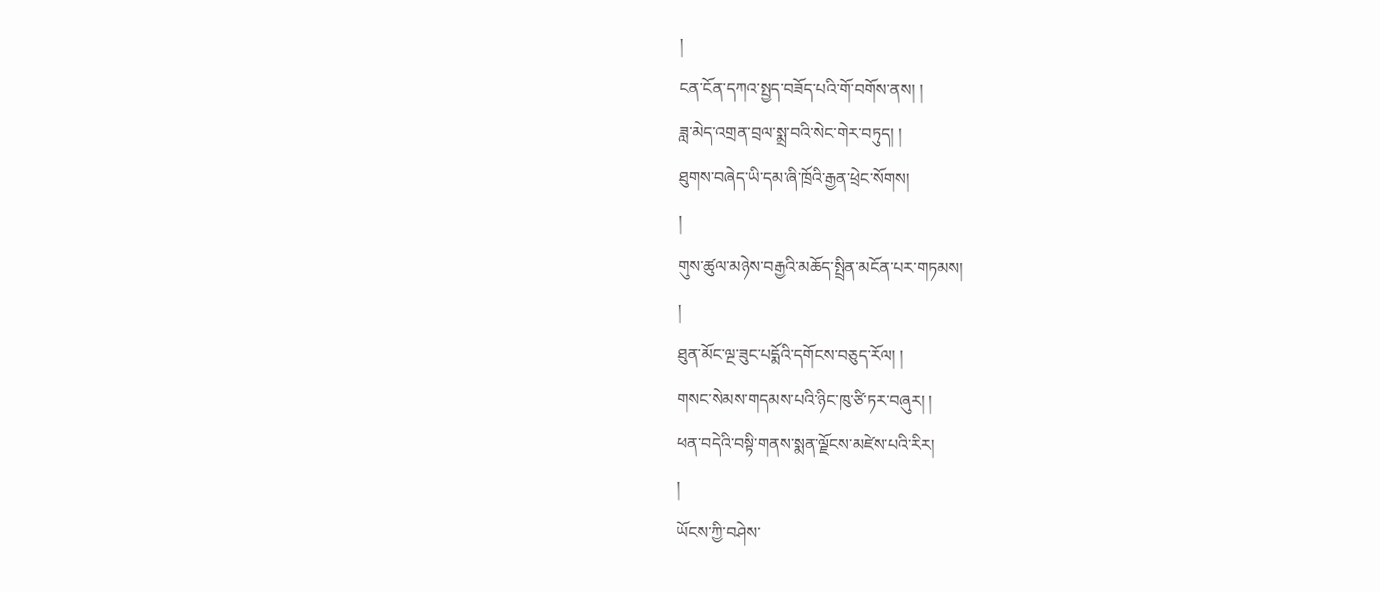།
ངན་ངོན་དཀའ་སྤྱད་བཟོད་པའི་གོ་བགོས་ནས། །
ཟླ་མེད་འགྲན་བྲལ་སྨྲ་བའི་སེང་གེར་བཏུད། །
ཐུགས་བཞེད་ཡི་དམ་ཞི་ཁྲོའི་རྒྱན་ཕྲེང་སོགས།
།
གུས་ཚུལ་མཉེས་བརྒྱའི་མཆོད་སྤྲིན་མངོན་པར་གཏམས།
།
ཐུན་མོང་ལྔ་ཟུང་པདྨོའི་དགོངས་བཅུད་རོལ། །
གསང་སེམས་གདམས་པའི་ཉིང་ཁུ་ཙི་ཏར་བཞུར། །
ཕན་བདེའི་བསྟི་གནས་སྨན་ལྗོངས་མཛེས་པའི་རིར།
།
ཡོངས་ཀྱི་བཤེས་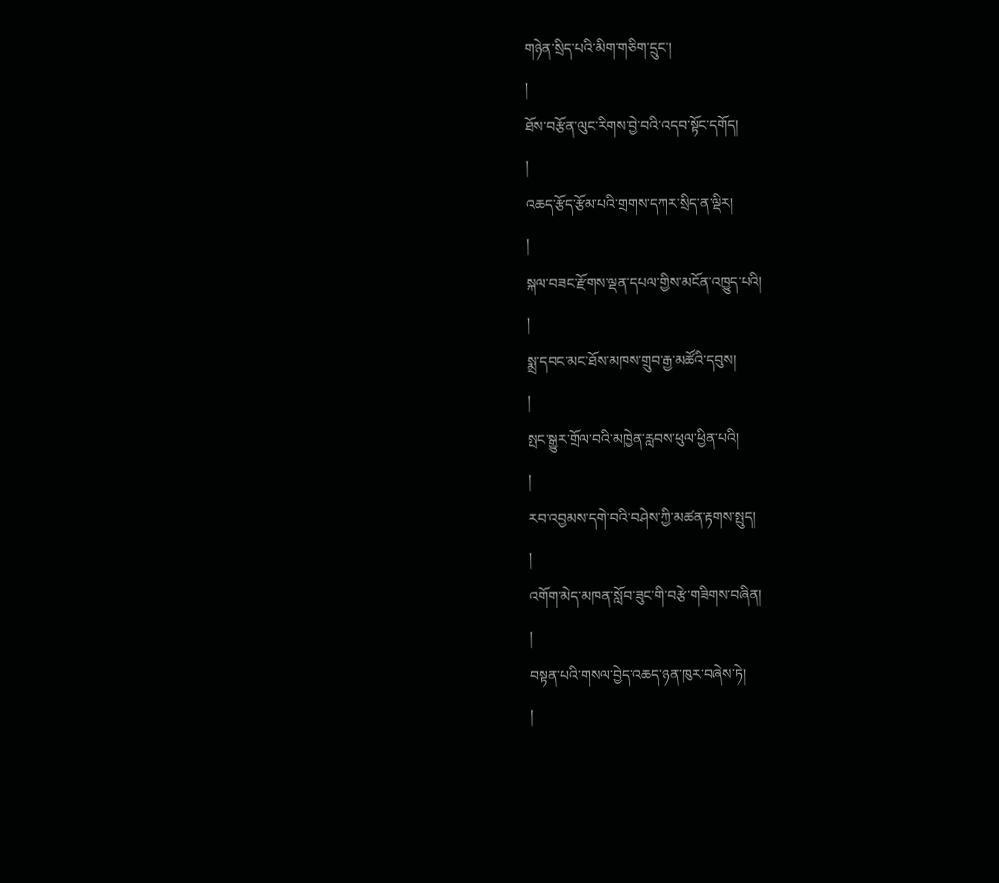གཉེན་སྲིད་པའི་མིག་གཅིག་དྲུང་།
།
ཐོས་བརྩོན་ལུང་རིགས་བྱེ་བའི་འདབ་སྟོང་དགོད།
།
འཆད་རྩོད་རྩོམ་པའི་གྲགས་དཀར་སྲིད་ན་ལྡིར།
།
སྐལ་བཟང་རྫོགས་ལྡན་དཔལ་གྱིས་མངོན་འཁྱུད་པའི།
།
སྨྲ་དབང་མང་ཐོས་མཁས་གྲུབ་རྒྱ་མཚོའི་དབུས།
།
སྤང་སྒྱུར་གྲོལ་བའི་མཁྱེན་རླབས་ཕུལ་ཕྱིན་པའི།
།
རབ་འབྱམས་དགེ་བའི་བཤེས་ཀྱི་མཚན་རྟགས་སྤུད།
།
འགོག་མེད་མཁན་སློབ་ཟུང་གི་བརྩེ་གཟིགས་བཞིན།
།
བསྟན་པའི་གསལ་བྱེད་འཆད་ཉན་ཁུར་བཞེས་ཏེ།
།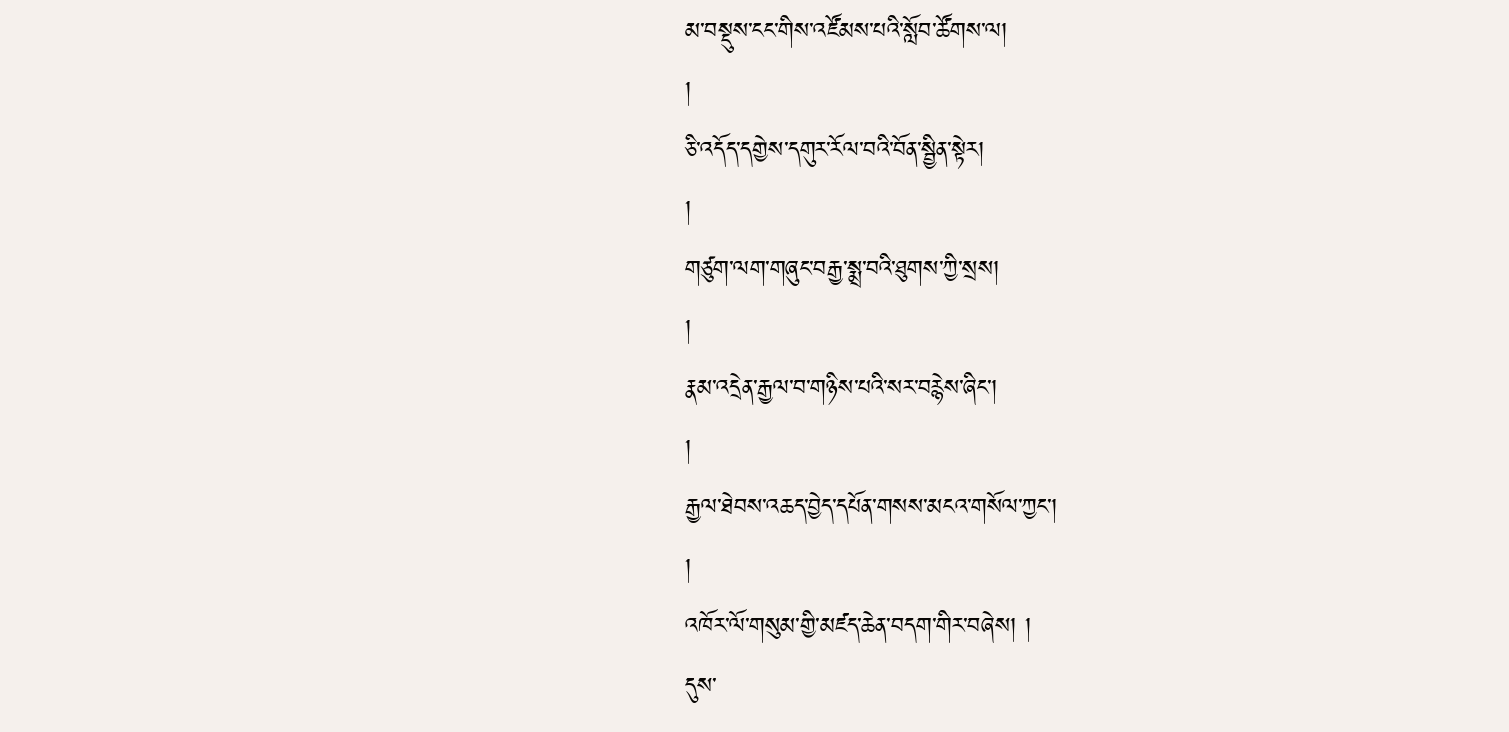མ་བསྡུས་ངང་གིས་འཛོམས་པའི་སློབ་ཚོགས་ལ།
།
ཅི་འདོད་དགྱེས་དགུར་རོལ་བའི་བོན་སྦྱིན་སྟེར།
།
གཙུག་ལག་གཞུང་བརྒྱ་སྨྲ་བའི་ཐུགས་ཀྱི་སྲས།
།
རྣམ་འདྲེན་རྒྱལ་བ་གཉིས་པའི་སར་བརྙེས་ཞིང་།
།
རྒྱལ་ཐེབས་འཆད་བྱེད་དཔོན་གསས་མངའ་གསོལ་ཀྱང་།
།
འཁོར་ལོ་གསུམ་གྱི་མཛད་ཆེན་བདག་གིར་བཞེས། །
དུས་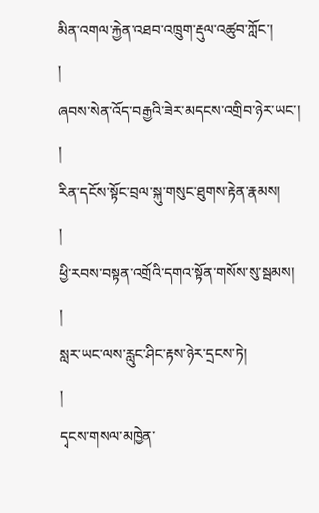མིན་འགལ་རྐྱེན་འཐབ་འཁྲུག་རྡུལ་འཚུབ་ཀློང་།
།
ཞབས་སེན་འོད་བརྒྱའི་ཟེར་མདངས་འགྲིབ་ཉེར་ཡང་།
།
རིན་དངོས་སྟོང་བྲལ་སྐུ་གསུང་ཐུགས་རྟེན་རྣམས།
།
ཕྱི་རབས་བསྟན་འགྲོའི་དགའ་སྟོན་གསོས་སུ་སྦམས།
།
སླར་ཡང་ལས་རླུང་ཤིང་རྟས་ཉེར་དྲངས་ཏེ།
།
དྭངས་གསལ་མཁྱེན་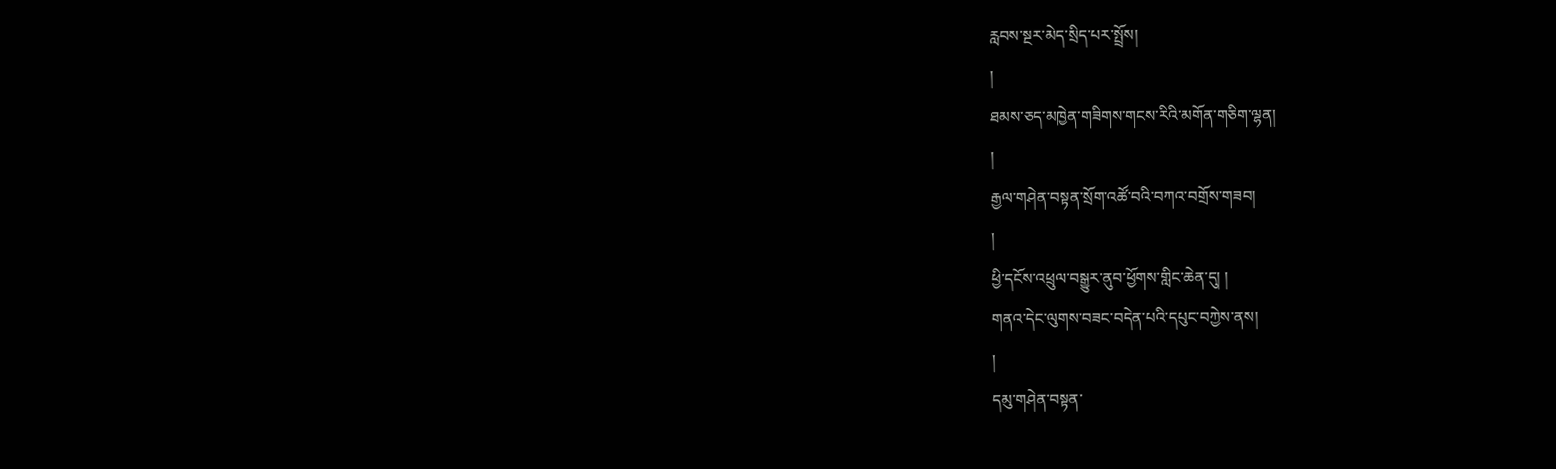རླབས་སྔར་མེད་སྲིད་པར་སྤྲོས།
།
ཐམས་ཅད་མཁྱེན་གཟིགས་གངས་རིའི་མགོན་གཅིག་ལྷན།
།
རྒྱལ་གཤེན་བསྟན་སྲོག་འཚོ་བའི་བཀའ་བགྲོས་གཟབ།
།
ཕྱི་དངོས་འཕྲུལ་བསྒྱུར་ནུབ་ཕྱོགས་གླིང་ཆེན་དུ། །
གནའ་དེང་ལུགས་བཟང་བདེན་པའི་དཔུང་བཀྱེས་ནས།
།
དམུ་གཤེན་བསྟན་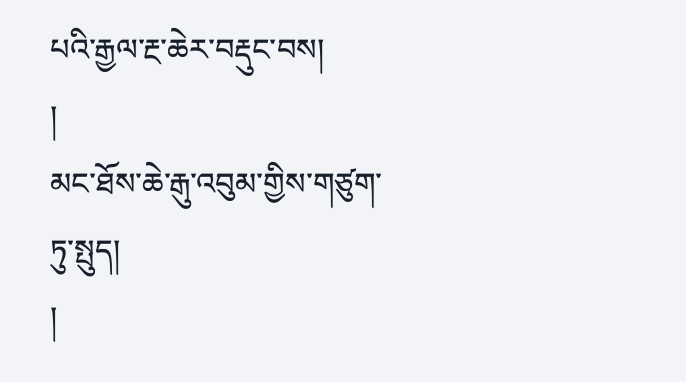པའི་རྒྱལ་རྔ་ཆེར་བརྡུང་བས།
།
མང་ཐོས་ཆེ་རྒུ་འབུམ་གྱིས་གཙུག་ཏུ་སྤུད།
།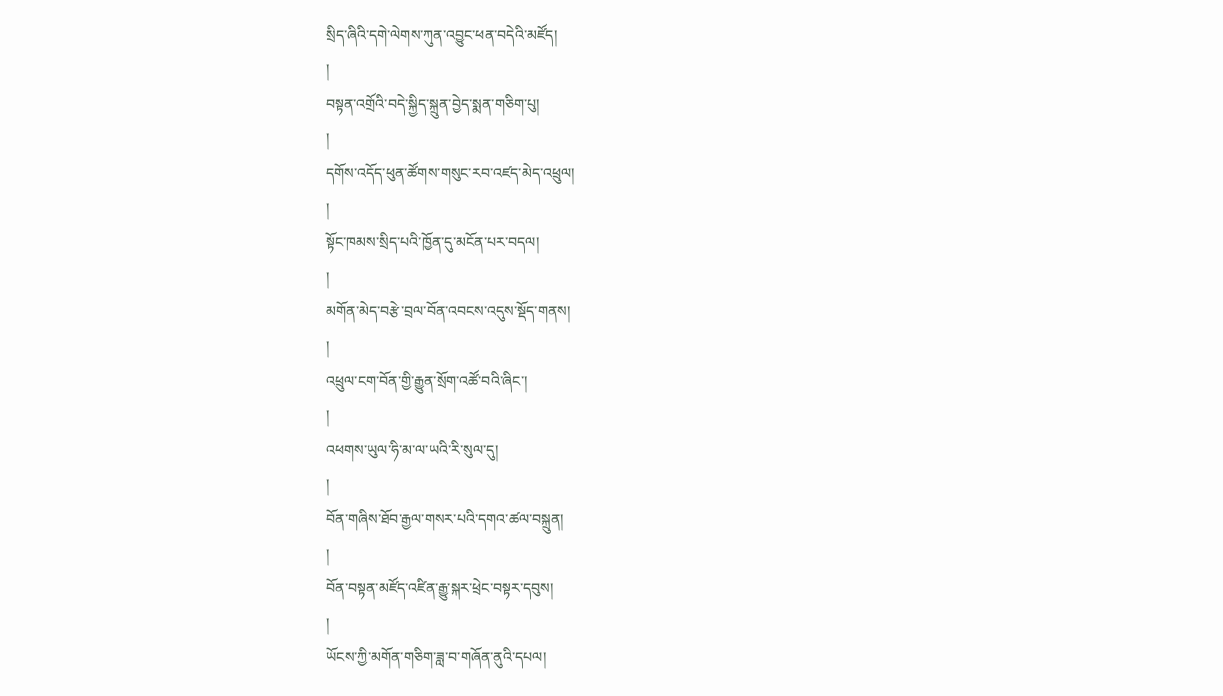སྲིད་ཞིའི་དགེ་ལེགས་ཀུན་འབྱུང་ཕན་བདེའི་མཛོད།
།
བསྟན་འགྲོའི་བདེ་སྐྱིད་སྐྲུན་བྱེད་སྨན་གཅིག་པུ།
།
དགོས་འདོད་ཕུན་ཚོགས་གསུང་རབ་འཛད་མེད་འཕྲུལ།
།
སྟོང་ཁམས་སྲིད་པའི་ཁྱོན་དུ་མངོན་པར་བདལ།
།
མགོན་མེད་བརྩེ་བྲལ་བོན་འབངས་འདུས་སྡོད་གནས།
།
འཕྲུལ་ངག་བོན་གྱི་རྒྱུན་སྲོག་འཚོ་བའི་ཞིང་།
།
འཕགས་ཡུལ་ཧི་མ་ལ་ཡའི་རི་སུལ་དུ།
།
བོན་གཞིས་ཐོབ་རྒྱལ་གསར་པའི་དགའ་ཚལ་བསྐྲུན།
།
བོན་བསྟན་མཛོད་འཛིན་རྒྱུ་སྐར་ཕྲེང་བསྟར་དབུས།
།
ཡོངས་ཀྱི་མགོན་གཅིག་ཟླ་བ་གཞོན་ནུའི་དཔལ།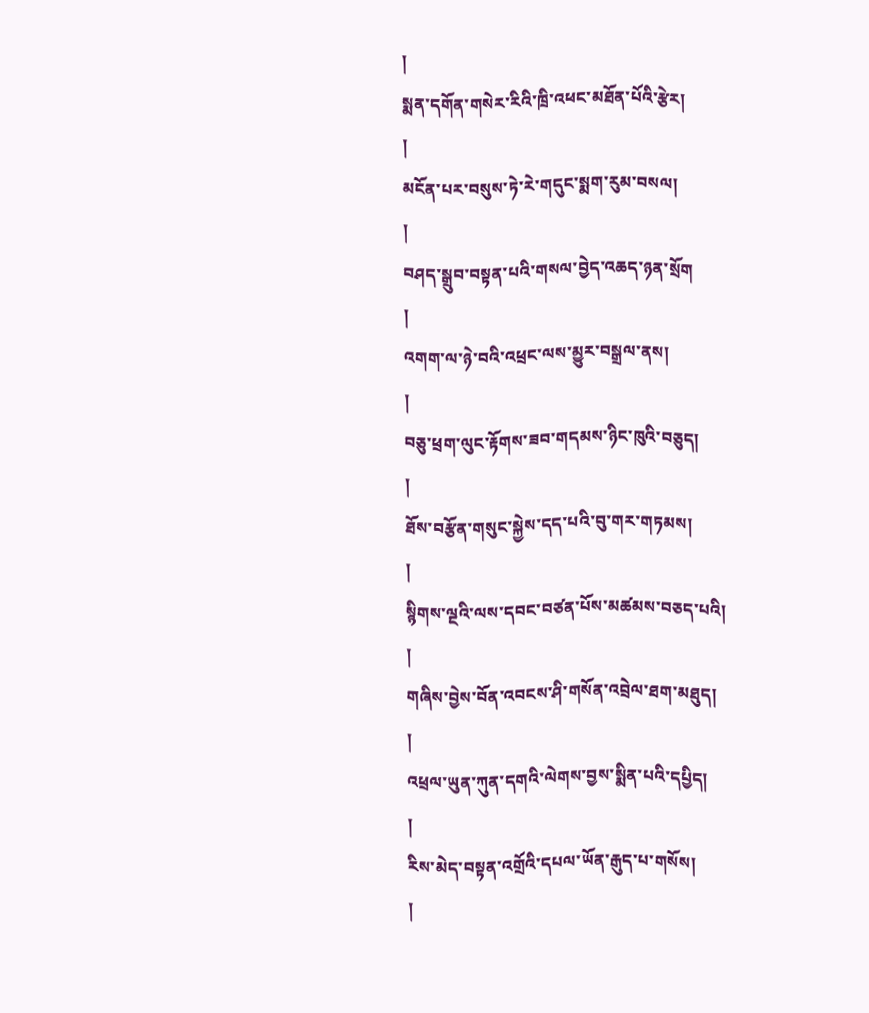།
སྨན་དགོན་གསེར་རིའི་ཁྲི་འཕང་མཐོན་པོའི་རྩེར།
།
མངོན་པར་བསུས་ཏེ་རེ་གདུང་སྨག་རུམ་བསལ།
།
བཤད་སྒྲུབ་བསྟན་པའི་གསལ་བྱེད་འཆད་ཉན་སྲོག
།
འགག་ལ་ཉེ་བའི་འཕྲང་ལས་མྱུར་བསྒྲལ་ནས།
།
བཅུ་ཕྲག་ལུང་རྟོགས་ཟབ་གདམས་ཉིང་ཁུའི་བཅུད།
།
ཐོས་བརྩོན་གསུང་སྐྱེས་དད་པའི་བུ་གར་གཏམས།
།
སྙིགས་ལྔའི་ལས་དབང་བཙན་པོས་མཚམས་བཅད་པའི།
།
གཞིས་བྱེས་བོན་འབངས་ཤི་གསོན་འབྲེལ་ཐག་མཐུད།
།
འཕྲལ་ཡུན་ཀུན་དགའི་ལེགས་བྱས་སྨིན་པའི་དཔྱིད།
།
རིས་མེད་བསྟན་འགྲོའི་དཔལ་ཡོན་རྒུད་པ་གསོས།
།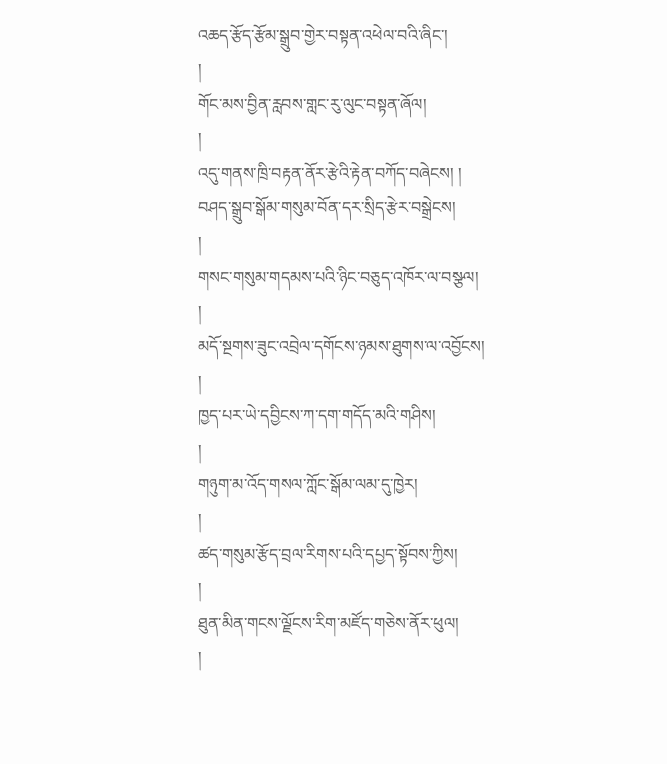འཆད་རྩོད་རྩོམ་སྒྲུབ་གྱེར་བསྟན་འཕེལ་བའི་ཞིང་།
།
གོང་མས་བྱིན་རླབས་གླང་རུ་ལུང་བསྟན་ཞོལ།
།
འདུ་གནས་ཁྲི་བརྟན་ནོར་རྩེའི་རྟེན་བཀོད་བཞེངས། །
བཤད་སྒྲུབ་སྒོམ་གསུམ་བོན་དར་སྲིད་རྩེར་བསྒྲེངས།
།
གསང་གསུམ་གདམས་པའི་ཉིང་བཅུད་འཁོར་ལ་བསྩལ།
།
མདོ་སྔགས་ཟུང་འབྲེལ་དགོངས་ཉམས་ཐུགས་ལ་འབྱོངས།
།
ཁྱད་པར་ཡེ་དབྱིངས་ཀ་དག་གདོད་མའི་གཤིས།
།
གཉུག་མ་འོད་གསལ་ཀློང་སྒོམ་ལམ་དུ་ཁྱེར།
།
ཚད་གསུམ་རྩོད་བྲལ་རིགས་པའི་དཔྱད་སྟོབས་ཀྱིས།
།
ཐུན་མིན་གངས་ལྗོངས་རིག་མཛོད་གཅེས་ནོར་ཕུལ།
།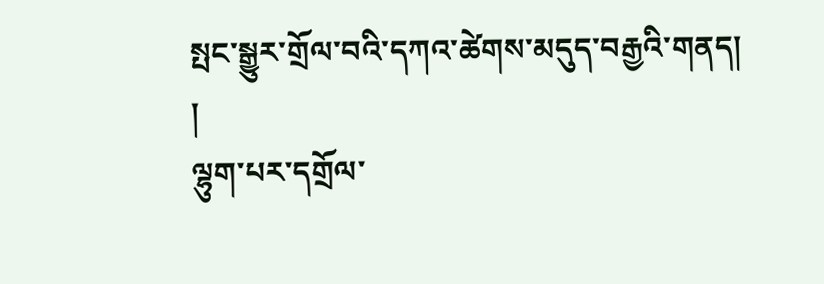སྤང་སྒྱུར་གྲོལ་བའི་དཀའ་ཚེགས་མདུད་བརྒྱའི་གནད།
།
ལྷུག་པར་དགྲོལ་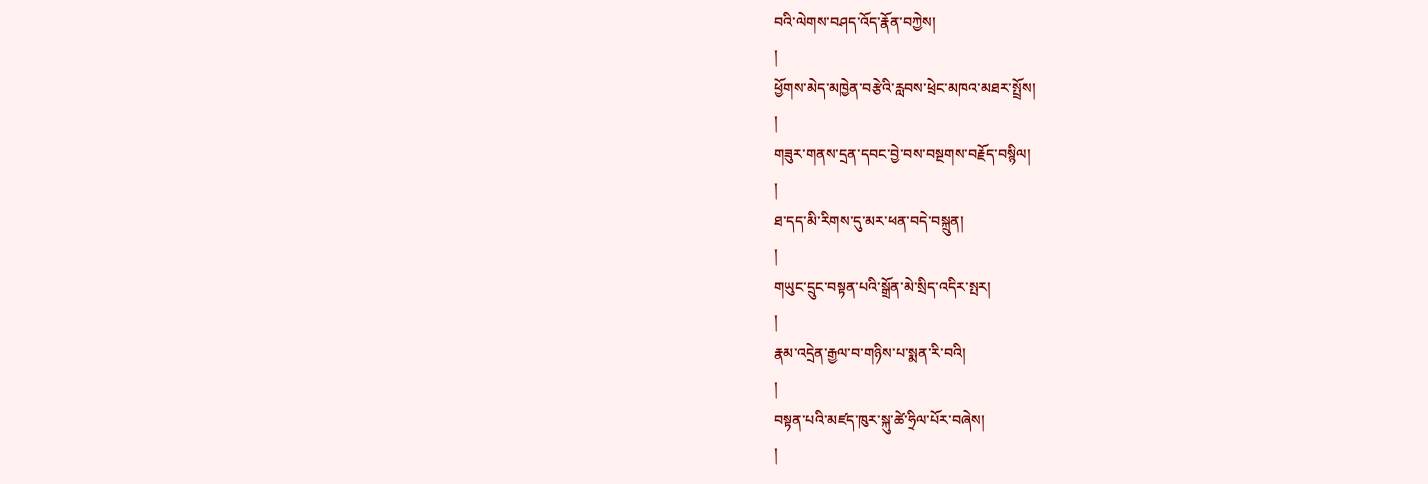བའི་ལེགས་བཤད་འོད་རྣོན་བཀྱེས།
།
ཕྱོགས་མེད་མཁྱེན་བརྩེའི་རླབས་ཕྲེང་མཁའ་མཐར་སྤྲོས།
།
གཟུར་གནས་དྲན་དབང་བྱེ་བས་བསྔགས་བརྗོད་བསྙིལ།
།
ཐ་དད་མི་རིགས་དུ་མར་ཕན་བདེ་བསྐྲུན།
།
གཡུང་དྲུང་བསྟན་པའི་སྒྲོན་མེ་སྲིད་འདིར་སྤར།
།
རྣམ་འདྲེན་རྒྱལ་བ་གཉིས་པ་སྨན་རི་བའི།
།
བསྟན་པའི་མཛད་ཁུར་སྐུ་ཚེ་ཧྲིལ་པོར་བཞེས།
།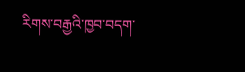རིགས་བརྒྱའི་ཁྱབ་བདག་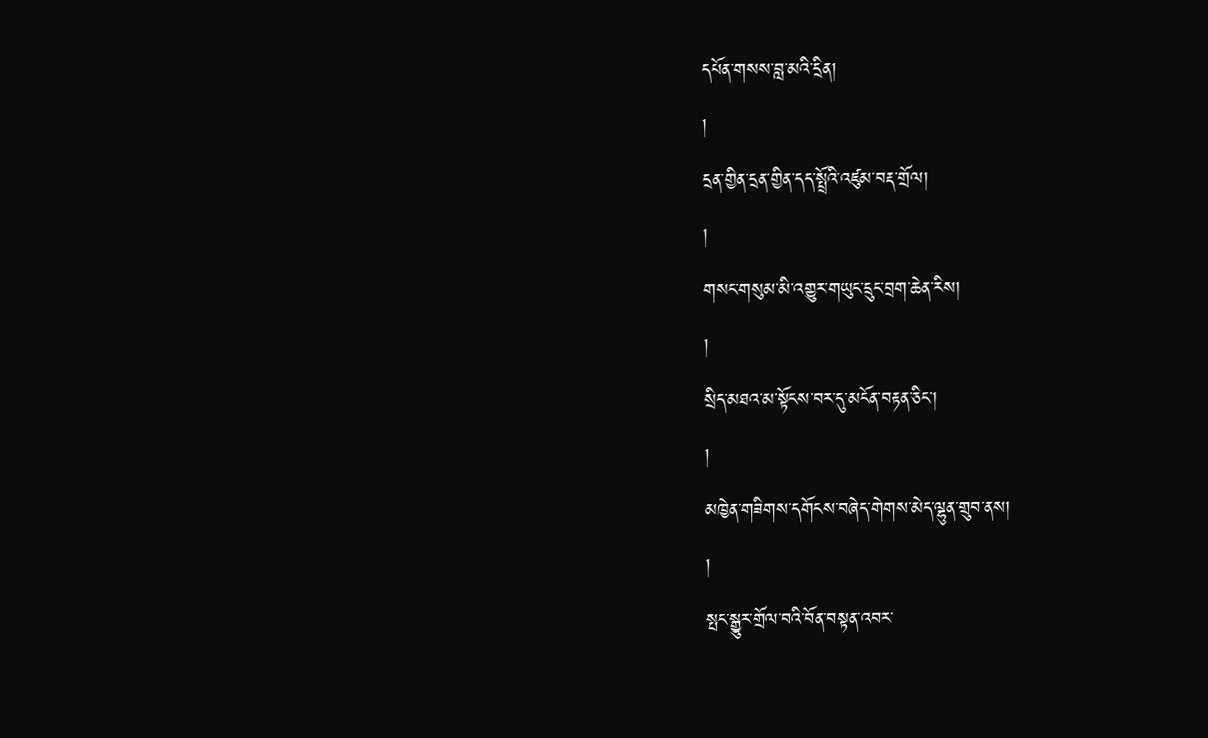དཔོན་གསས་བླ་མའི་དྲིན།
།
དྲན་གྱིན་དྲན་གྱིན་དད་སྤྲོའི་འཛུམ་བརྡ་གྲོལ།
།
གསང་གསུམ་མི་འགྱུར་གཡུང་དྲུང་བྲག་ཆེན་རིས།
།
སྲིད་མཐའ་མ་སྟོངས་བར་དུ་མངོན་བརྟན་ཅིང་།
།
མཁྱེན་གཟིགས་དགོངས་བཞེད་གེགས་མེད་ལྷུན་གྲུབ་ནས།
།
སྤང་སྒྱུར་གྲོལ་བའི་བོན་བསྟན་འབར་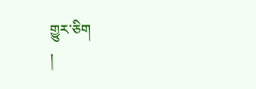གྱུར་ཅིག
།